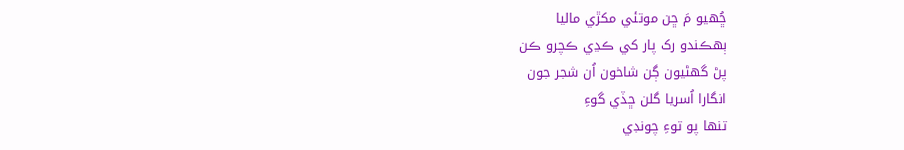ڇُهيو مَ ڇن موتئي مکڙي ماليا
ٻهڪندو رک پار کي ڪڍي ڪچرو ڪن
پڻ گهڻيون ڳن شاخون اُن شجر جون
انگارا اُسريا گلن ڇڏي گوءِ
تنها پو توءِ چونڊي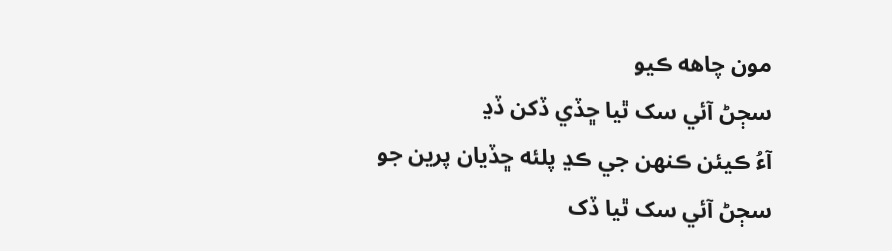مون چاهه ڪيو
سڄڻ آئي سک ٿيا ڇڏي ڏکن ڏڍ
آءُ ڪيئن ڪنهن جي ڪڍ پلئه ڇڏيان پرين جو
سڄڻ آئي سک ٿيا ڏک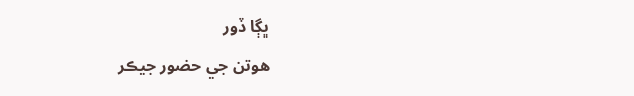ڀڳا ڏور
هوتن جي حضور جيڪر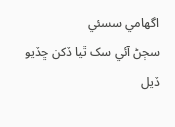اگهامي سسئي
سڄڻ آئي سک ٿيا ڏکن ڇڏيو ڏيل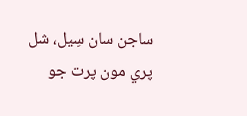ساجن سان سِيل، شل پري مون پرت جو